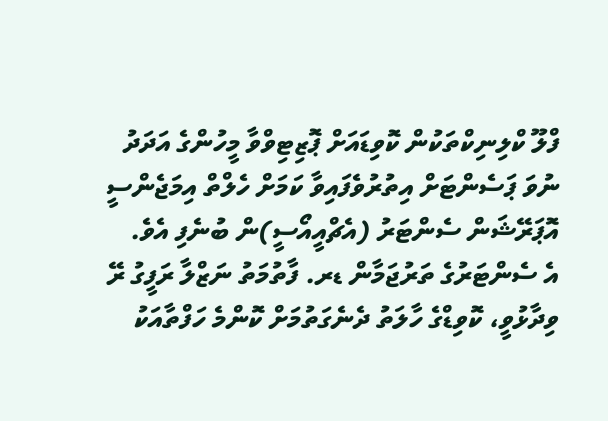ފްލޫ ކްލިނިކްތަކުން ކޮވިޑައަށް ޕޮޒިޓިވްވާ މީހުންގެ އަދަދު ނުވަ ޕަސެންޓަށް އިތުރުވެފައިވާ ކަމަށް ހެލްތް އިމަޖެންސީ އޮޕަރޭޝަން ސެންޓަރު (އެޗްއީއޯސީ)ން ބުނެފި އެވެ.
އެ ސެންޓަރުގެ ތަރުޖަމާން ޑރ. ފާތުމަތު ނަޒްލާ ރަފީގު ރޭ ވިދާޅުވީ، ކޮވިޑްގެ ހާލަތު ދެނެގަތުމަށް ކޮންމެ ހަފްތާއަކު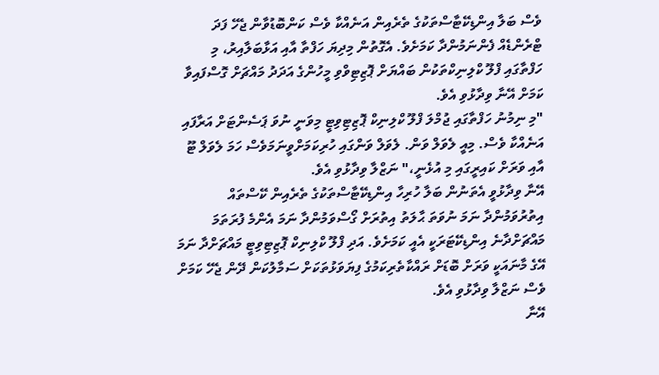ވެސް ބަލާ އިންޑިކޭޓާސްތަކުގެ ތެރެއިން އަނެއްކާ ވެސް ކަންބޮޑުވާން ޖެހޭ ފަދަ ޓްރެންޑެއް ފެންނަމުންދާ ކަމަށެވެ. އެގޮތުން މިދިޔަ ހަފްތާ އާއި އަޅާބަލާއިރު، މި ހަފްތާގައި ފްލޫ ކްލިނިކްތަކުން ބައްޔަށް ޕޮޒިޓިވްވި މީހުންގެ އަދަދު މައްޗަށް ގޮސްފައިވާ ކަމަށް އޭނާ ވިދާޅުވި އެވެ.
"މި ނިމުނު ހަފްތާގައި ޖުމްލަ ފްލޫ ކްލިނިކް ޕޮޒިޓިވިޓީ މިވަނީ ނުވަ ޕަސެންޓަށް އަރާފައި އަނެއްކާ ވެސް. މިއީ ލެވަލް ވަން. ލެވަލް ވަންގައި ހުރިކަމަށްވީނަމަވެސް ހަމަ ލެވަލް ޓޫ އާއި ވަރަށް ކައިރީގައި މި އުޅެނީ،" ނަޒްލާ ވިދާޅުވި އެވެ.
އޭނާ ވިދާޅުވީ އެތަނުން ބަލާ ހުރިހާ އިންޑިކޭޓާސްތަކުގެ ތެރެއިން ކޭސްތައް އިތުރުވަމުންދާ ނަމަ ނުވަތަ ޙާލަތު އިތުރަށް ގޯސްވަމުންދާ ނަމަ އެންމެ ފުރަތަމަ މައްޗަށްދާނެ އިންޑިކޭޓަރަކީ އެއީ ކަމަށެވެ. އަދި ފްލޫ ކްލިނިކް ޕޮޒިޓިވިޓީ މައްޗަށްދާ ނަމަ އޭގެ މާނައަކީ ވަރަށް ބޮޑަށް ރައްކާތެރިކަމުގެ ފިޔަވަޅުތަކަށް ސަމާލުކަން ދޭން ޖެހޭ ކަމަށް ވެސް ނަޒްލާ ވިދާޅުވި އެވެ.
އޭނާ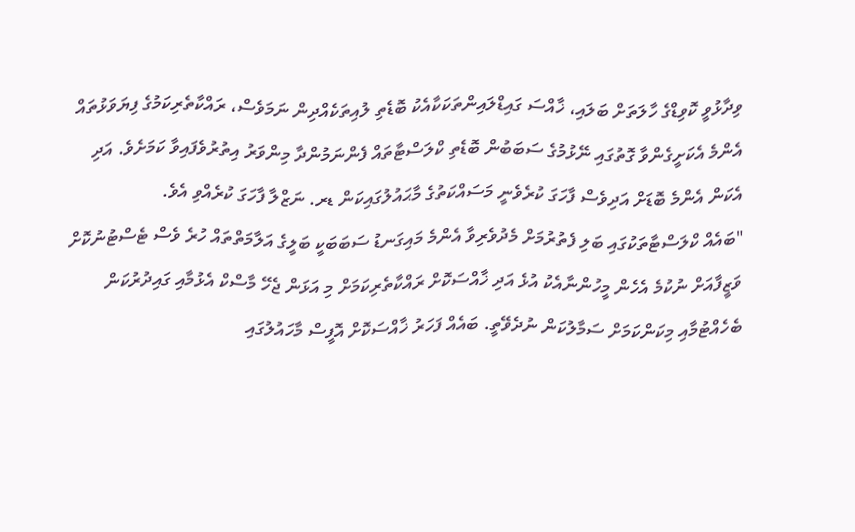ވިދާޅުވީ ކޮވިޑްގެ ހާލަތަށް ބަލައި، ޚާއްސަ ގައިޑްލައިންތަކަކާއެކު ބޮޑެތި ލުއިތަކެއްދިން ނަމަވެސް، ރައްކާތެރިކަމުގެ ފިޔަވަޅުތައް އެންމެ އެކަށީގެންވާ ގޮތުގައި ނޭޅުމުގެ ސަބަބުން ބޮޑެތި ކްލަސްޓާތައް ފެންނަމުންދާ މިންވަރު އިތުރުވެފައިވާ ކަމަށެވެ. އަދި އެކަން އެންމެ ބޮޑަށް އަދިވެސް ފާހަގަ ކުރެވެނީ މަސައްކަތުގެ މާޙައުލުގައިކަން ޑރ. ނަޒްލާ ފާހަގަ ކުރެއްވި އެވެ.
"ބައެއް ކްލަސްޓާތަކުގައި ބަލި ފެތުރުމަށް މެދުވެރިވާ އެންމެ މައިގަނޑު ސަބަބަކީ ބަލީގެ އަލާމަތްތައް ހުރެ ވެސް ޓެސްޓުނުކޮށް ވަޒީފާއަށް ނުކުމެ އެހެން މީހުންނާއެކު އުޅެ އަދި ޚާއްސަކޮށް ރައްކާތެރިކަމަށް މި އަޅަން ޖެހޭ މާސްކް އެޅުމާއި ގައިދުރުކަން ބެހެއްޓުމާއި މިކަންކަމަށް ސަމާލުކަން ނުދެވޭތީ. ބައެއް ފަހަރު ޚާއްސަކޮށް އޮފީސް މާހައުލުގައި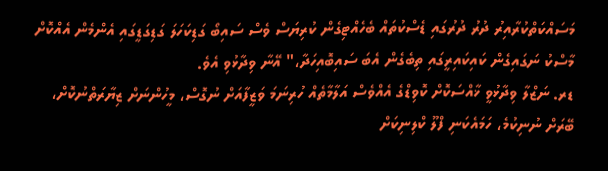މަސައްކަތްކުރާއިރު ދުރު ދުރުގައި ޑެސްކުތައް ބެހެއްޓިގެން ކުރިޔަސް ވެސް ސައިބޯ ގަޑިކަހަލަ ގަޑިގަޑީގައި އެންމެން އެއްކޮށް މާސްކު ނަގައިގެން ކައިކައިރީގައި ތިބެގެން އެބަ ސައިބޮއިހަދާ،" އޭނާ ވިދާޅުވި އެވެ.
ޑރ. ނަޒްލާ ވިދާޅުވީ ޚާއްސަކޮށް ކޮވިޑްގެ އެއްވެސް އަލާމާތެއް ހުރިނަމަ ވަޒީފާއަށް ނުގޮސް، މީހުންނަށް ޒިޔާރަތްނުކޮށް، ބޭރަށް ނުނިކުމެ، ހަމައެކަނި ފްލޫ ކްލިނިކަށް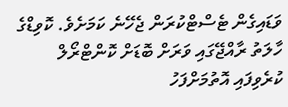ވަޑައިގެން ޓެސްޓްކުރަން ޖެހޭނެ ކަމަށެވެ. ކޮވިޑްގެ ހާލަތު ރާއްޖޭގައި ވަރަށް ބޮޑަށް ކޮންޓްރޯލް ކުރެވިފައި އޮތުމަށްފަހު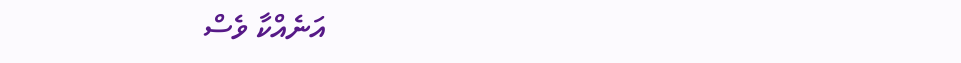އަނެއްކާ ވެސް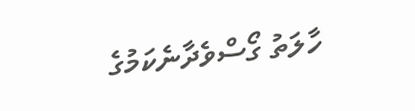ހާލަތު ގޯސްވެދާނެކަމުގެ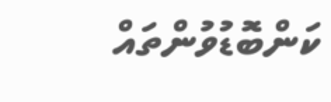ކަންބޮޑުވުންތައް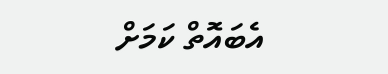އެބައޮތް ކަމަށް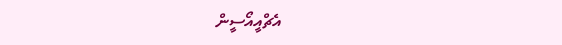އެޗްއީއޯސީން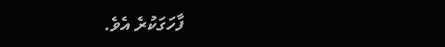ފާހަގަކުރެ އެވެ.